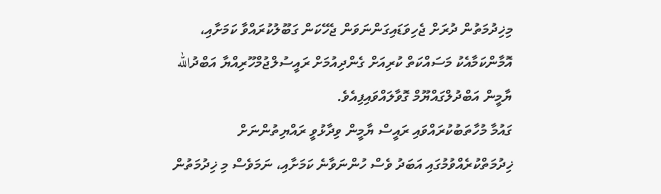މިޚިދުމަތުން ދުރަށް ޖެހިވަޑައިގަންނަވަން ޖެހޭކަން ގަބޫލުކުރައްވާ ކަމަށާއި، އޮމާންކަމާއެކު މަސައްކަތް ކުރިއަށް ގެންދިއުމަށް ރައީސުލްޖުމްހޫރިއްޔާ އަބްދުالله ޔާމީން އަބްދުލްގައްޔޫމް ގޮވާލައްވައިފިއެވެ.
ގައުމާ މުހާތަބުކުރައްވައި ރައީސް ޔާމީން ވިދާޅުވީ ރައްޔިތުންނަށް ޚިދުމަތްކުރެއްވުމުގައި އަބަދު ވެސް ހުންނަވާނެ ކަމަށާއި، ނަމަވެސް މި ޚިދުމަތުން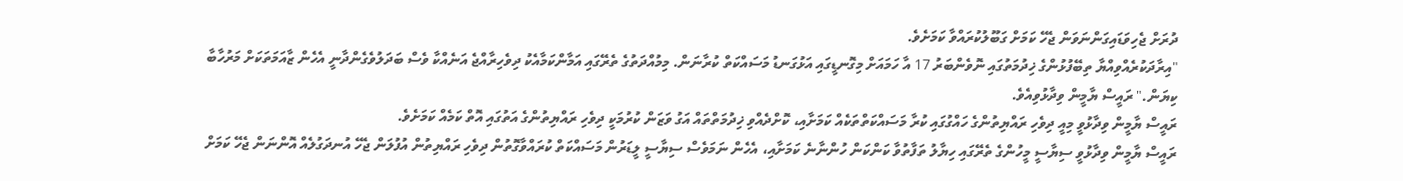ދުރަށް ޖެހިވަޑައިގަންނަވަން ޖެހޭ ކަމަށް ގަބޫލުކުރައްވާ ކަމަށެވެ.
"އިރާދަކުރެއްވިއްޔާ ތިބޭފުޅުންގެ ޚިދުމަތުގައި ނޮވެންބަރު 17 އާ ހަމައަށް މިގޮނޑީގައި އަޅުގަނޑު މަސައްކަތް ކުރާނަން. މިމުއްދަތުގެ ތެރޭގައި އަމާންކަމާއެކު ދިވެހިރާއްޖެ އަނެއްކާ ވެސް ބަދަލުވެގެންދާނީ އެހެން ޒާއަމަތަކަށް މަރުހާބާ ކިޔަން." ރައީސް ޔާމީން ވިދާޅުވިއެވެ.
ރައީސް ޔާމީން ވިދާޅުވީ މިއީ ދިވެހި ރައްޔިތުންގެ ހައްގުގައި ކުރާ މަސައްކަތްތަކެއް ކަމަށާއި، ކޮށްދެއްވި ޚިދުމަތްތައް އަގު ވަޒަން ކުރުމަކީ ދިވެހި ރައްޔިތުންގެ އަތުގައި އޮތް ކަމެއް ކަމަށެވެ.
ރައީސް ޔާމީން ވިދާޅުވީ ސިޔާސީ މީހުންގެ ތެރޭގައި ހިޔާލު ތަފާތުވާ ކަންކަން ހުންނާނެ ކަމަށާއި، އެހެން ނަމަވެސް ސިޔާސީ ލީޑަރުން މަސައްކަތް ކުރައްވާގޮތުން ދިވެހި ރައްޔިތުން އުފުލަން ޖެހޭ އުނދަގުލެއް އޮންނަން ޖެހޭ ކަމަށް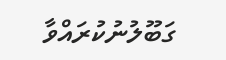ގަބޫލުނުކުރައްވާ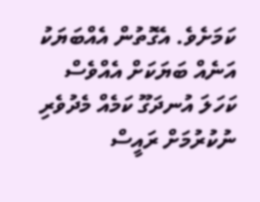ކަމަށެވެ. އެގޮތުން އެއްބަޔަކު އަނެއް ބަޔަކަށް އެއްވެސް ކަހަލަ އުނދަގޫ ކަމެއް މެދުވެރި ނުކުރުމަށް ރައީސް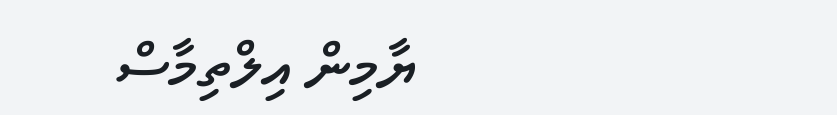ޔާމިން އިލްތިމާސް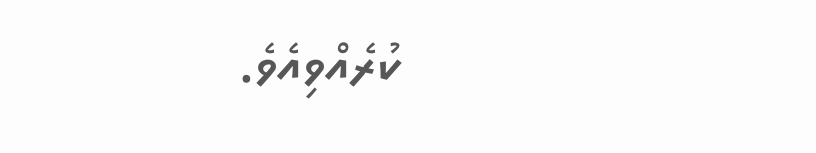ކުރެއްވިއެވެ.